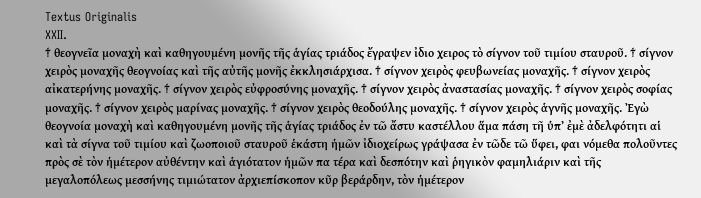Textus Originalis
XXII.
† θεογνεῖα μοναχὴ καὶ καθηγουμένη μονῆς τῆς ἁγίας τριάδος ἔγραψεν ἰδιο χειρος τὸ σίγνον τοῦ τιμίου σταυροῦ. † σίγνον χειρὸς μοναχῆς θεογνοίας καὶ τῆς αὐτῆς μονῆς ἐκκλησιάρχισα. † σίγνον χειρὸς φευβωνείας μοναχῆς. † σίγνον χειρὸς αἰκατερήνης μοναχῆς. † σίγνον χειρὸς εὐφροσύνης μοναχῆς. † σίγνον χειρὸς ἀναστασίας μοναχῆς. † σίγνον χειρὸς σοφίας μοναχῆς. † σίγνον χειρὸς μαρίνας μοναχῆς. † σίγνον χειρὸς θεοδούλης μοναχῆς. † σίγνον χειρὸς ἁγνῆς μοναχῆς. Ἐγὼ θεογνοία μοναχὴ καὶ καθηγουμένη μονῆς τῆς ἁγίας τριάδος ἐν τῶ ἄστυ καστέλλου ἅμα πάση τῆ ὑπʼ ἐμὲ ἀδελφότητι αἱ καὶ τὰ σίγνα τοῦ τιμίου καὶ ζωοποιοῦ σταυροῦ ἑκάστη ἡμῶν ἰδιοχείρως γράψασα ἐν τῶδε τῶ ὕφει, φαι νόμεθα πολοῦντες πρὸς σὲ τὸν ἡμέτερον αὐθέντην καὶ ἁγιότατον ἡμῶν πα τέρα καὶ δεσπότην καὶ ῥηγικὸν φαμηλιάριν καὶ τῆς μεγαλοπόλεως μεσσήνης τιμιώτατον ἀρχιεπίσκοπον κῦρ βεράρδην, τὸν ἡμέτερον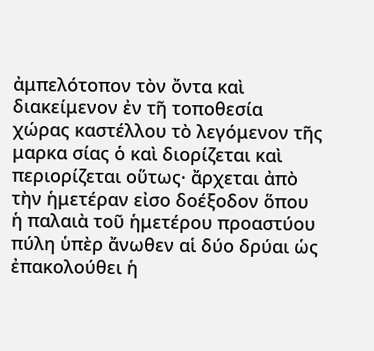ἀμπελότοπον τὸν ὄντα καὶ διακείμενον ἐν τῆ τοποθεσία χώρας καστέλλου τὸ λεγόμενον τῆς μαρκα σίας ὁ καὶ διορίζεται καὶ περιορίζεται οὕτως· ἄρχεται ἀπὸ τὴν ἡμετέραν εἰσο δοέξοδον ὅπου ἡ παλαιὰ τοῦ ἡμετέρου προαστύου πύλη ὑπὲρ ἄνωθεν αἱ δύο δρύαι ὡς ἐπακολούθει ἡ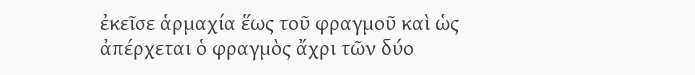ἐκεῖσε ἁρμαχία ἕως τοῦ φραγμοῦ καὶ ὡς ἀπέρχεται ὁ φραγμὸς ἄχρι τῶν δύο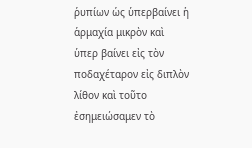ῥυπίων ὡς ὑπερβαίνει ἡ ἁρμαχία μικρὸν καὶ ὑπερ βαίνει εἰς τὸν ποδαχέταρον εἰς διπλὸν λίθον καὶ τοῦτο ἐσημειώσαμεν τὸ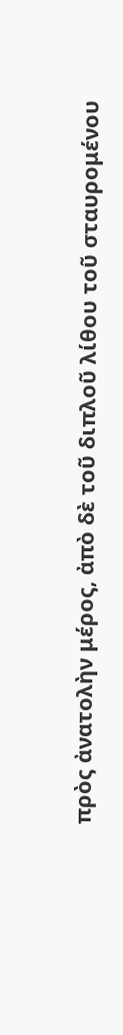πρὸς ἀνατολὴν μέρος, ἀπὸ δὲ τοῦ διπλοῦ λίθου τοῦ σταυρομένου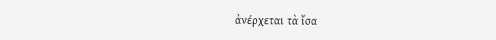ἀνέρχεται τὰ ἴσα